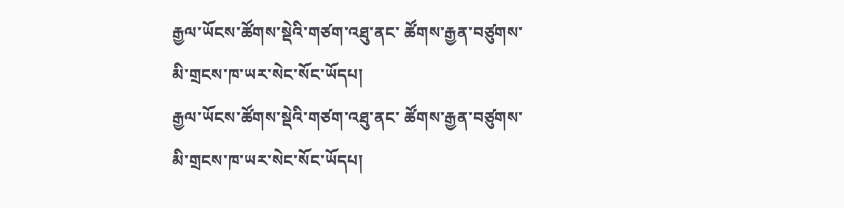རྒྱལ་ཡོངས་ཚོགས་སྡེའི་གཙག་འཐུ་ནང་ ཚོགས་རྒྱན་བཙུགས་མི་གྲངས་ཁ་ཡར་སེང་སོང་ཡོདཔ།
རྒྱལ་ཡོངས་ཚོགས་སྡེའི་གཙག་འཐུ་ནང་ ཚོགས་རྒྱན་བཙུགས་མི་གྲངས་ཁ་ཡར་སེང་སོང་ཡོདཔ།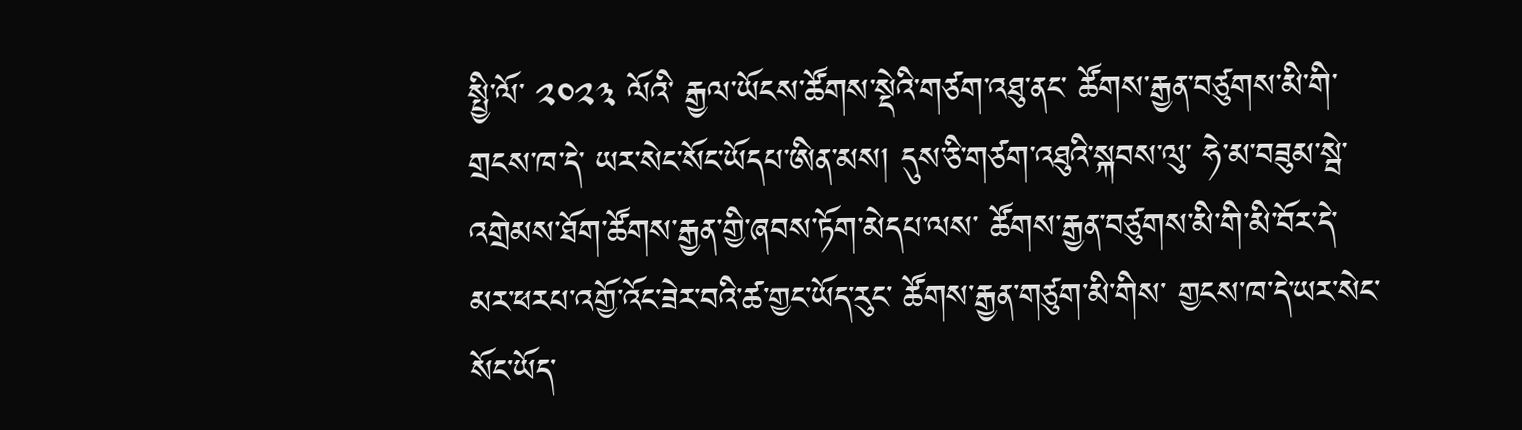སྤྱི་ལོ་ ༢༠༢༣ ལོའི་ རྒྱལ་ཡོངས་ཚོགས་སྡེའི་གཙག་འཐུ་ནང་ ཚོགས་རྒྱན་བཙུགས་མི་གི་གྲངས་ཁ་དེ་ ཡར་སེང་སོང་ཡོདཔ་ཨིན་མས། དུས་ཅི་གཙག་འཐུའི་སྐབས་ལུ་ ཧེ་མ་བཟུམ་སྦེ་འགྲེམས་ཐོག་ཚོགས་རྒྱན་གྱི་ཞབས་ཏོག་མེདཔ་ལས་ ཚོགས་རྒྱན་བཙུགས་མི་གི་མི་བོར་དེ་ མར་ཕརཔ་འགྱོ་འོང་ཟེར་བའི་ཚ་གྱང་ཡོད་རུང་ ཚོགས་རྒྱན་གཙུག་མི་གིས་ གྱངས་ཁ་དེ་ཡར་སེང་སོང་ཡོད་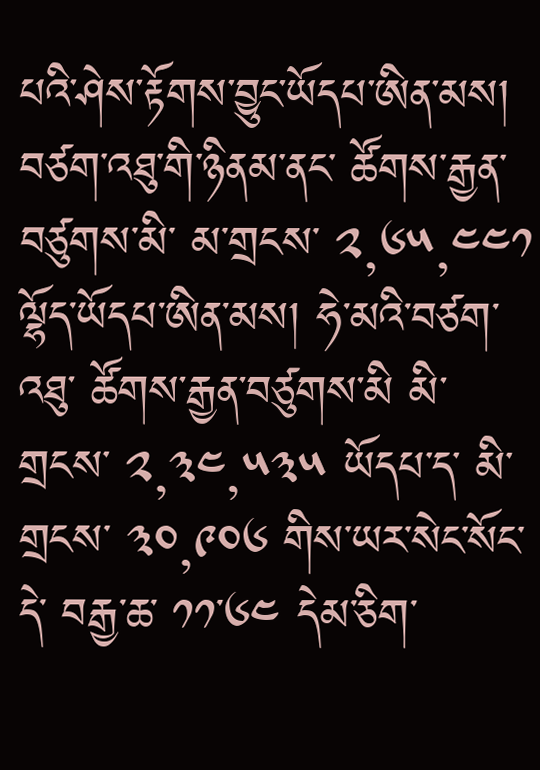པའི་ཤེས་རྟོགས་བྱུང་ཡོདཔ་ཨིན་མས།
བཙག་འཐུ་གི་ཉིནམ་ནང་ ཚོགས་རྒྱན་བཙུགས་མི་ མ་གྲངས་ ༢,༦༥,༤༤༡ ལྷོད་ཡོདཔ་ཨིན་མས། ཧེ་མའི་བཙག་འཐུ་ ཚོགས་རྒྱན་བཙུགས་མི མི་གྲངས་ ༢,༣༤,༥༣༥ ཡོདཔ་ད་ མི་གྲངས་ ༣༠,༩༠༦ གིས་ཡར་སེང་སོང་དེ་ བརྒྱ་ཆ་ ༡༡་༦༤ དེམ་ཅིག་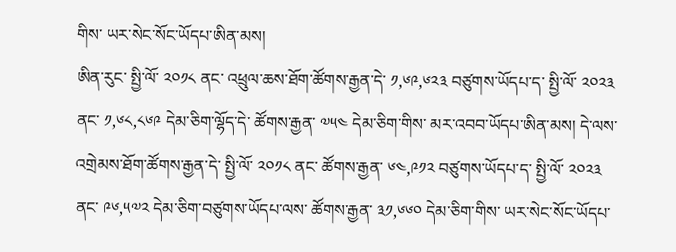གིས་ ཡར་སེང་སོང་ཡོདཔ་ཨིན་མས།
ཨིན་རུང་ སྤྱི་ལོ་ ༢༠༡༨ ནང་ འཕྲུལ་ཆས་ཐོག་ཚོགས་རྒྱན་དེ་ ༡,༦༩,༦༢༣ བཙུགས་ཡོདཔ་ད་ སྤྱི་ལོ་ ༢༠༢༣ ནང་ ༡,༦༨,༨༦༩ དེམ་ཅིག་ལྷོད་དེ་ ཚོགས་རྒྱན་ ༧༥༤ དེམ་ཅིག་གིས་ མར་འབབ་ཡོདཔ་ཨིན་མས། དེ་ལས་འགྲེམས་ཐོག་ཚོགས་རྒྱན་དེ་ སྤྱི་ལོ་ ༢༠༡༨ ནང་ ཚོགས་རྒྱན་ ༦༤,༩༡༢ བཙུགས་ཡོདཔ་ད་ སྤྱི་ལོ་ ༢༠༢༣ ནང་ ༩༦,༥༧༢ དེམ་ཅིག་བཙུགས་ཡོདཔ་ལས་ ཚོགས་རྒྱན་ ༣༡,༦༦༠ དེམ་ཅིག་གིས་ ཡར་སེང་སོང་ཡོདཔ་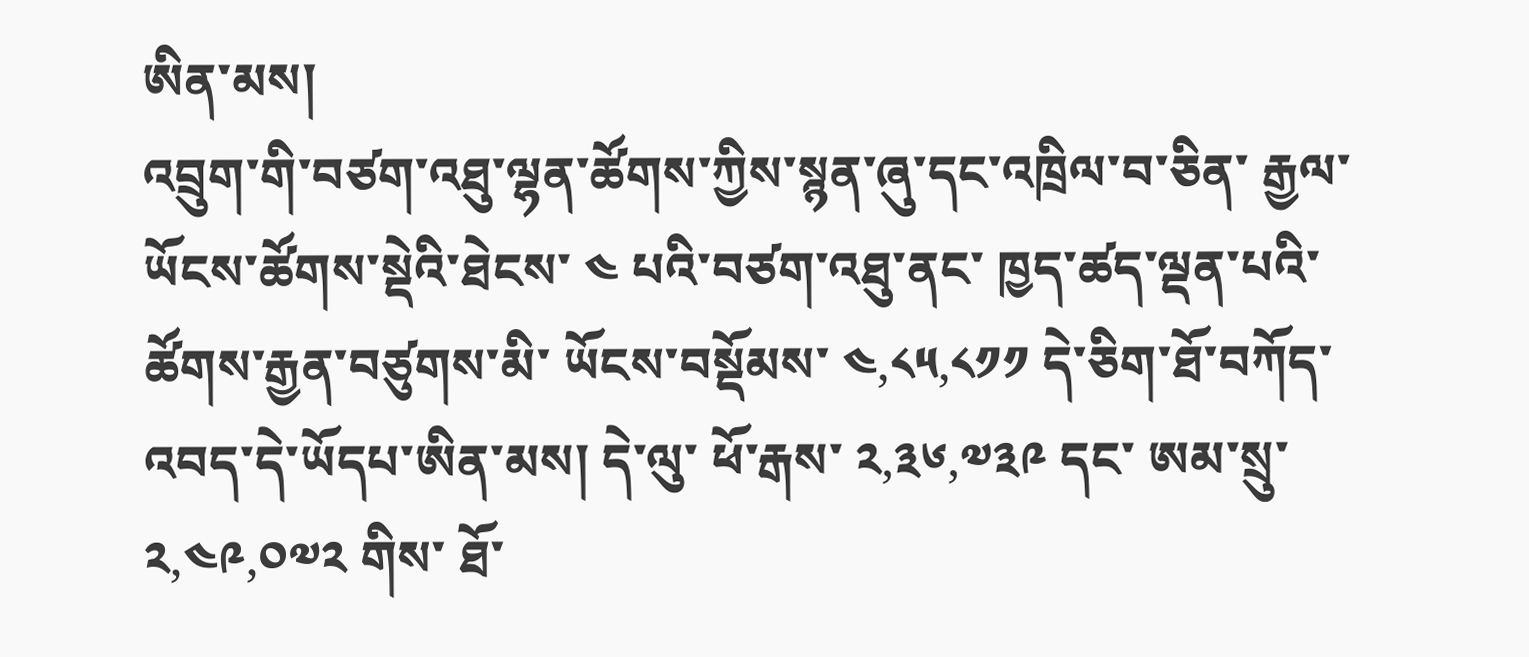ཨིན་མས།
འབྲུག་གི་བཙག་འཐུ་ལྷན་ཚོགས་ཀྱིས་སྙན་ཞུ་དང་འཁྲིལ་བ་ཅིན་ རྒྱལ་ཡོངས་ཚོགས་སྡེའི་ཐེངས་ ༤ པའི་བཙག་འཐུ་ནང་ ཁྱད་ཚད་ལྡན་པའི་ཚོགས་རྒྱན་བཙུགས་མི་ ཡོངས་བསྡོམས་ ༤,༨༥,༨༡༡ དེ་ཅིག་ཐོ་བཀོད་འབད་དེ་ཡོདཔ་ཨིན་མས། དེ་ལུ་ ཕོ་རྒས་ ༢,༣༦,༧༣༩ དང་ ཨམ་སྲུ་ ༢,༤༩,༠༧༢ གིས་ ཐོ་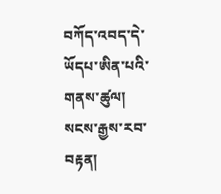བཀོད་འབད་དེ་ཡོདཔ་ཨིན་པའི་གནས་ཚུལ།
སངས་རྒྱས་རབ་བརྟན།